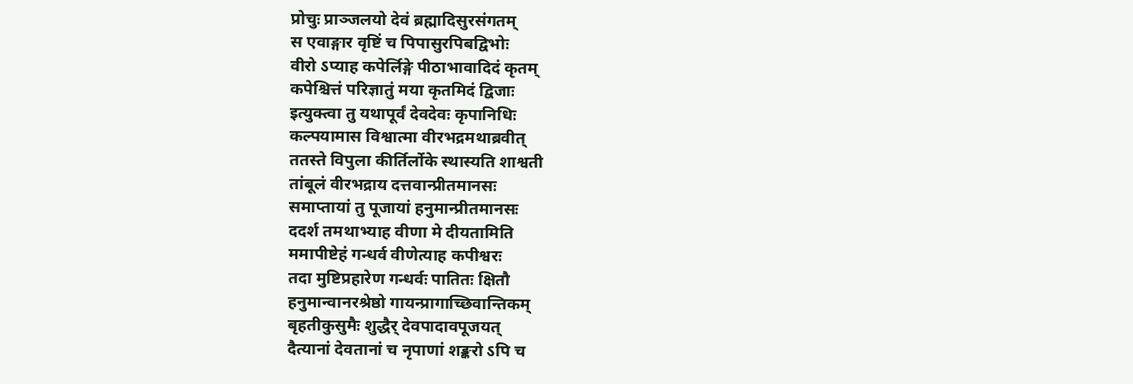प्रोचुः प्राञ्जलयो देवं ब्रह्मादिसुरसंगतम्
स एवाङ्गार वृष्टिं च पिपासुरपिबद्विभोः
वीरो ऽप्याह कपेर्लिङ्गे पीठाभावादिदं कृतम्
कपेश्चित्तं परिज्ञातुं मया कृतमिदं द्विजाः
इत्युक्त्वा तु यथापूर्वं देवदेवः कृपानिधिः
कल्पयामास विश्वात्मा वीरभद्रमथाब्रवीत्
ततस्ते विपुला कीर्तिर्लोके स्थास्यति शाश्वती
तांबूलं वीरभद्राय दत्तवान्प्रीतमानसः
समाप्तायां तु पूजायां हनुमान्प्रीतमानसः
ददर्श तमथाभ्याह वीणा मे दीयतामिति
ममापीष्टेहं गन्धर्व वीणेत्याह कपीश्वरः
तदा मुष्टिप्रहारेण गन्धर्वः पातितः क्षितौ
हनुमान्वानरश्रेष्ठो गायन्प्रागाच्छिवान्तिकम्
बृहतीकुसुमैः शुद्धैर् देवपादावपूजयत्
दैत्यानां देवतानां च नृपाणां शङ्करो ऽपि च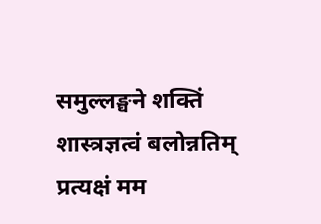समुल्लङ्घने शक्तिं शास्त्रज्ञत्वं बलोन्नतिम्
प्रत्यक्षं मम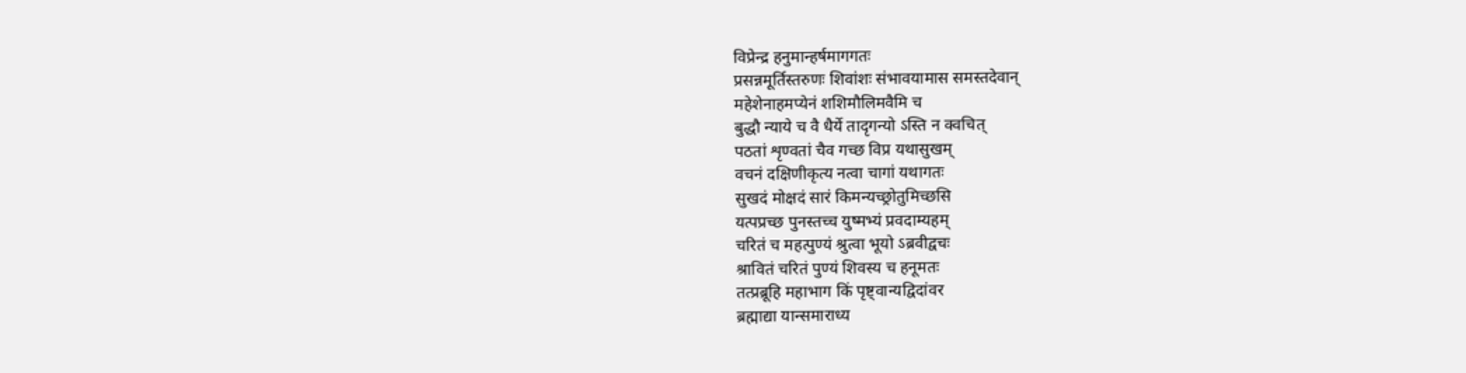विप्रेन्द्र हनुमान्हर्षमागगतः
प्रसन्नमूर्तिस्तरुणः शिवांशः संभावयामास समस्तदेवान्
महेशेनाहमप्येनं शशिमौलिमवैमि च
बुद्धौ न्याये च वै धैर्ये तादृगन्यो ऽस्ति न क्वचित्
पठतां शृण्वतां चैव गच्छ विप्र यथासुखम्
वचनं दक्षिणीकृत्य नत्वा चागां यथागतः
सुखदं मोक्षदं सारं किमन्यच्छ्रोतुमिच्छसि
यत्पप्रच्छ पुनस्तच्च युष्मभ्यं प्रवदाम्यहम्
चरितं च महत्पुण्यं श्रुत्वा भूयो ऽब्रवीद्वचः
श्रावितं चरितं पुण्यं शिवस्य च हनूमतः
तत्प्रब्रूहि महाभाग किं पृष्ट्वान्यद्विदांवर
ब्रह्माद्या यान्समाराध्य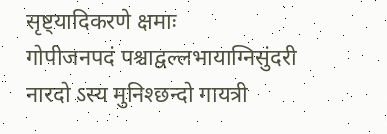सृष्ट्यादिकरणे क्षमाः
गोपीजनपदं पश्चाद्वल्लभायाग्निसुंदरी
नारदो ऽस्य मुनिश्छन्दो गायत्री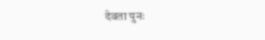देवता पुनः